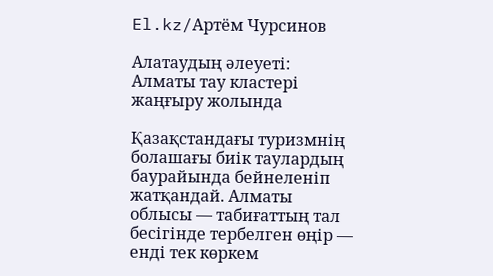El.kz/Артём Чурсинов

Алатаудың әлеуеті: Алматы тау кластері жаңғыру жолында

Қазақстандағы туризмнің болашағы биік таулардың баурайында бейнеленіп жатқандай. Алматы облысы — табиғаттың тал бесігінде тербелген өңір — енді тек көркем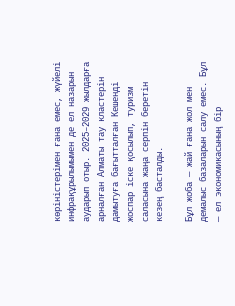көріністерімен ғана емес, жүйелі инфрақұрылымымен де ел назарын аударып отыр. 2025–2029 жылдарға арналған Алматы тау кластерін дамытуға бағытталған Кешенді жоспар іске қосылып, туризм саласына жаңа серпін беретін кезең басталды.

Бұл жоба — жай ғана жол мен демалыс базаларын салу емес. Бұл — ел экономикасының бір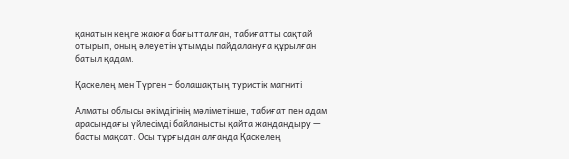қанатын кеңге жаюға бағытталған, табиғатты сақтай отырып, оның әлеуетін ұтымды пайдалануға құрылған батыл қадам.

Қаскелең мен Түрген – болашақтың туристік магниті

Алматы облысы әкімдігінің мәліметінше, табиғат пен адам арасындағы үйлесімді байланысты қайта жандандыру — басты мақсат. Осы тұрғыдан алғанда Қаскелең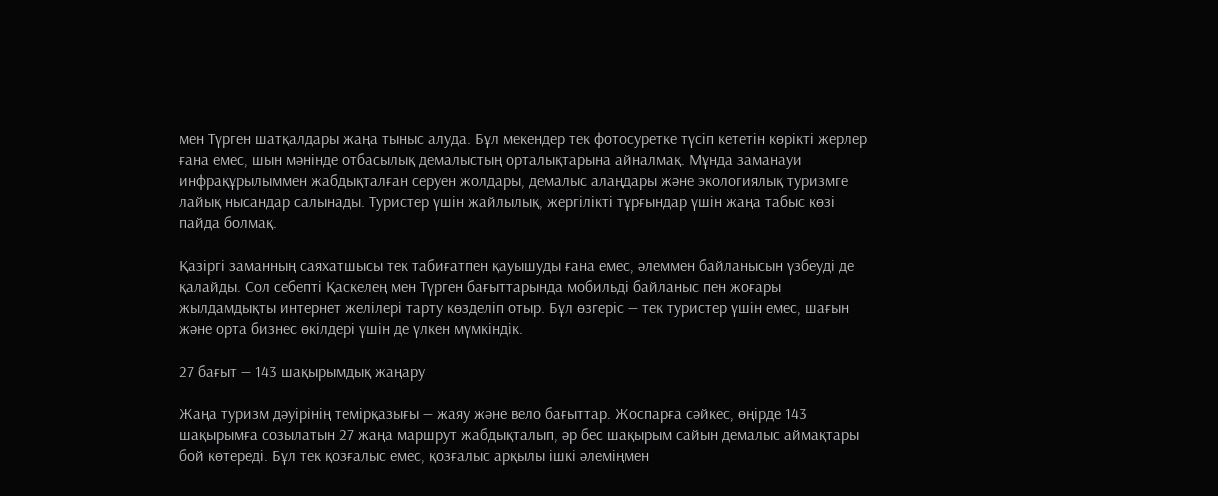мен Түрген шатқалдары жаңа тыныс алуда. Бұл мекендер тек фотосуретке түсіп кететін көрікті жерлер ғана емес, шын мәнінде отбасылық демалыстың орталықтарына айналмақ. Мұнда заманауи инфрақұрылыммен жабдықталған серуен жолдары, демалыс алаңдары және экологиялық туризмге лайық нысандар салынады. Туристер үшін жайлылық, жергілікті тұрғындар үшін жаңа табыс көзі пайда болмақ.

Қазіргі заманның саяхатшысы тек табиғатпен қауышуды ғана емес, әлеммен байланысын үзбеуді де қалайды. Сол себепті Қаскелең мен Түрген бағыттарында мобильді байланыс пен жоғары жылдамдықты интернет желілері тарту көзделіп отыр. Бұл өзгеріс — тек туристер үшін емес, шағын және орта бизнес өкілдері үшін де үлкен мүмкіндік.

27 бағыт — 143 шақырымдық жаңару

Жаңа туризм дәуірінің темірқазығы — жаяу және вело бағыттар. Жоспарға сәйкес, өңірде 143 шақырымға созылатын 27 жаңа маршрут жабдықталып, әр бес шақырым сайын демалыс аймақтары бой көтереді. Бұл тек қозғалыс емес, қозғалыс арқылы ішкі әлеміңмен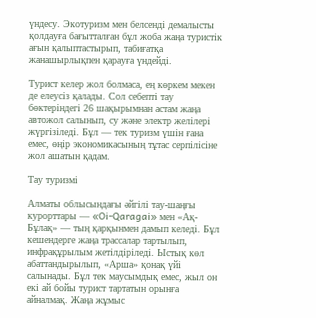үндесу. Экотуризм мен белсенді демалысты қолдауға бағытталған бұл жоба жаңа туристік ағын қалыптастырып, табиғатқа жанашырлықпен қарауға үндейді.

Турист келер жол болмаса, ең көркем мекен де елеусіз қалады. Сол себепті тау бөктеріндегі 26 шақырымнан астам жаңа автожол салынып, су және электр желілері жүргізіледі. Бұл — тек туризм үшін ғана емес, өңір экономикасының тұтас серпілісіне жол ашатын қадам.

Тау туризмі

Алматы облысындағы әйгілі тау-шаңғы курорттары — «Oi-Qaragai» мен «Ақ-Бұлақ» — тың қарқынмен дамып келеді. Бұл кешендерге жаңа трассалар тартылып, инфрақұрылым жетілдіріледі. Ыстық көл абаттандырылып, «Арша» қонақ үйі салынады. Бұл тек маусымдық емес, жыл он екі ай бойы турист тартатын орынға айналмақ. Жаңа жұмыс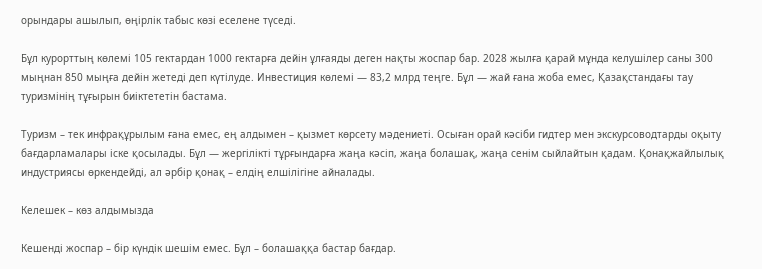орындары ашылып, өңірлік табыс көзі еселене түседі.

Бұл курорттың көлемі 105 гектардан 1000 гектарға дейін ұлғаяды деген нақты жоспар бар. 2028 жылға қарай мұнда келушілер саны 300 мыңнан 850 мыңға дейін жетеді деп күтілуде. Инвестиция көлемі — 83,2 млрд теңге. Бұл — жай ғана жоба емес, Қазақстандағы тау туризмінің тұғырын биіктететін бастама.

Туризм – тек инфрақұрылым ғана емес, ең алдымен – қызмет көрсету мәдениеті. Осыған орай кәсіби гидтер мен экскурсоводтарды оқыту бағдарламалары іске қосылады. Бұл — жергілікті тұрғындарға жаңа кәсіп, жаңа болашақ, жаңа сенім сыйлайтын қадам. Қонақжайлылық индустриясы өркендейді, ал әрбір қонақ – елдің елшілігіне айналады.

Келешек – көз алдымызда

Кешенді жоспар – бір күндік шешім емес. Бұл – болашаққа бастар бағдар.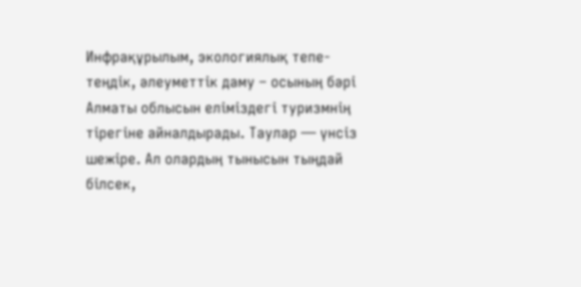Инфрақұрылым, экологиялық тепе-теңдік, әлеуметтік даму – осының бәрі Алматы облысын еліміздегі туризмнің тірегіне айналдырады. Таулар — үнсіз шежіре. Ал олардың тынысын тыңдай білсек,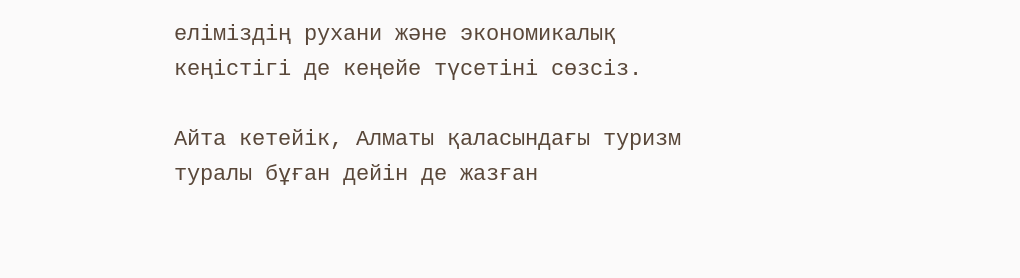еліміздің рухани және экономикалық кеңістігі де кеңейе түсетіні сөзсіз.

Айта кетейік, Алматы қаласындағы туризм туралы бұған дейін де жазған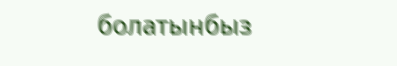болатынбыз